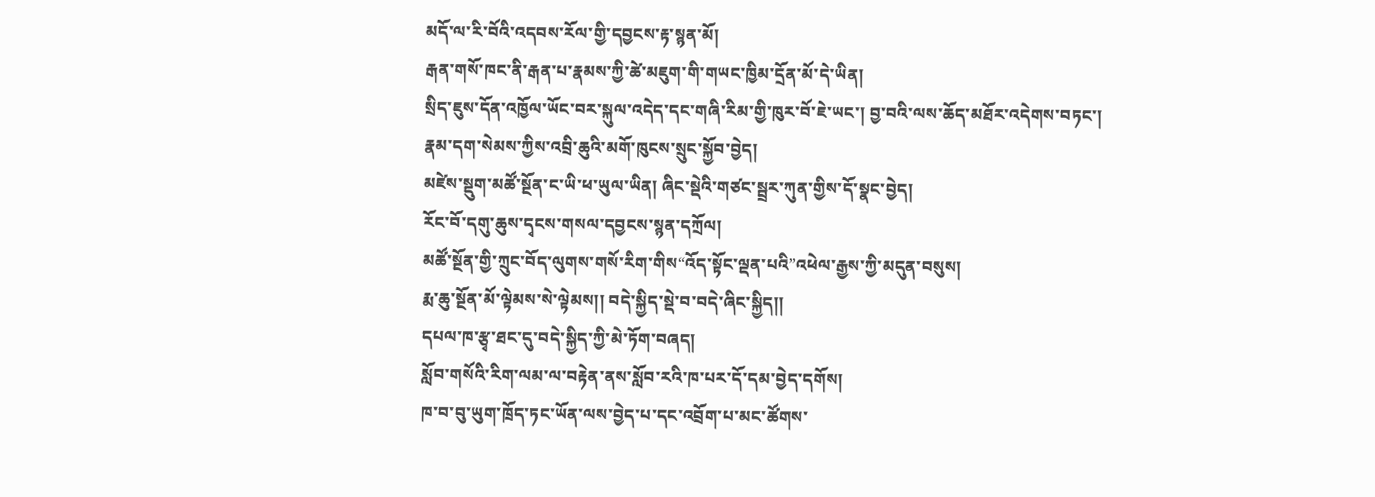མདོ་ལ་རི་བོའི་འདབས་རོལ་གྱི་དབྱངས་རྟ་སྙན་མོ།
རྒན་གསོ་ཁང་ནི་རྒན་པ་རྣམས་ཀྱི་ཚེ་མཇུག་གི་གཡང་ཁྱིམ་དྲོན་མོ་དེ་ཡིན།
སྲིད་ཇུས་དོན་འཁྱོལ་ཡོང་བར་སྐུལ་འདེད་དང་གཞི་རིམ་གྱི་ཁུར་བོ་ཇེ་ཡང་། བྱ་བའི་ལས་ཆོད་མཐོར་འདེགས་བཏང་།
རྣམ་དག་སེམས་ཀྱིས་འབྲི་ཆུའི་མགོ་ཁུངས་སྲུང་སྐྱོབ་བྱེད།
མཛེས་སྡུག་མཚོ་སྔོན་ང་ཡི་ཕ་ཡུལ་ཡིན། ཞིང་སྡེའི་གཙང་སྦྲར་ཀུན་གྱིས་དོ་སྣང་བྱེད།
རོང་བོ་དགུ་ཆུས་དྭངས་གསལ་དབྱངས་སྙན་དཀྲོལ།
མཚོ་སྔོན་གྱི་ཀྲུང་བོད་ལུགས་གསོ་རིག་གིས“འོད་སྟོང་ལྡན་པའི”འཕེལ་རྒྱས་ཀྱི་མདུན་བསུས།
རྨ་ཆུ་སྔོན་མོ་ལྟེམས་སེ་ལྟེམས།། བདེ་སྐྱིད་སྡེ་བ་བདེ་ཞིང་སྐྱིད།།
དཔལ་ཁ་རྩྭ་ཐང་དུ་བདེ་སྐྱིད་ཀྱི་མེ་ཏོག་བཞད།
སློབ་གསོའི་རིག་ལམ་ལ་བརྟེན་ནས་སློབ་རའི་ཁ་པར་དོ་དམ་བྱེད་དགོས།
ཁ་བ་བུ་ཡུག་ཁྲོད་ཏང་ཡོན་ལས་བྱེད་པ་དང་འབྲོག་པ་མང་ཚོགས་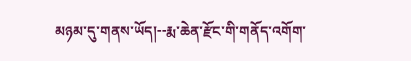མཉམ་དུ་གནས་ཡོད།--རྨ་ཆེན་རྫོང་གི་གནོད་འགོག་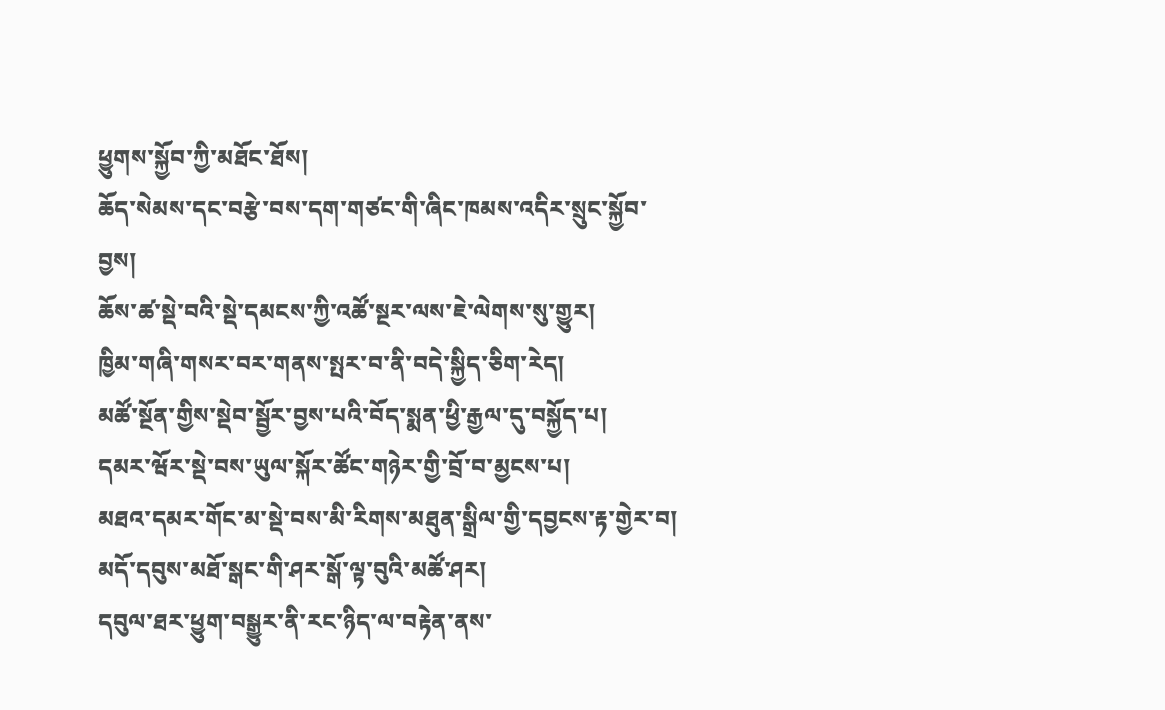ཕྱུགས་སྐྱོབ་ཀྱི་མཐོང་ཐོས།
ཆོད་སེམས་དང་བརྩེ་བས་དག་གཙང་གི་ཞིང་ཁམས་འདིར་སྲུང་སྐྱོབ་བྱས།
ཆོས་ཚ་སྡེ་བའི་སྡེ་དམངས་ཀྱི་འཚོ་སྔར་ལས་ཇེ་ལེགས་སུ་གྱུར།
ཁྱིམ་གཞི་གསར་བར་གནས་སྤར་བ་ནི་བདེ་སྐྱིད་ཅིག་རེད།
མཚོ་སྔོན་གྱིས་སྡེབ་སྦྱོར་བྱས་པའི་བོད་སྨན་ཕྱི་རྒྱལ་དུ་བསྐྱོད་པ།
དམར་ཝོར་སྡེ་བས་ཡུལ་སྐོར་ཚོང་གཉེར་གྱི་བྲོ་བ་མྱངས་པ།
མཐའ་དམར་གོང་མ་སྡེ་བས་མི་རིགས་མཐུན་སྒྲིལ་གྱི་དབྱངས་རྟ་གྱེར་བ།
མདོ་དབུས་མཐོ་སྒང་གི་ཤར་སྒོ་ལྟ་བུའི་མཚོ་ཤར།
དབུལ་ཐར་ཕྱུག་བསྒྱུར་ནི་རང་ཉིད་ལ་བརྟེན་ནས་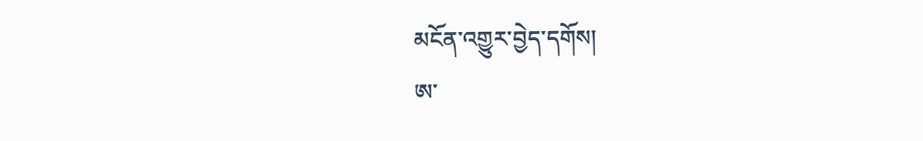མངོན་འགྱུར་བྱེད་དགོས།
ཨ་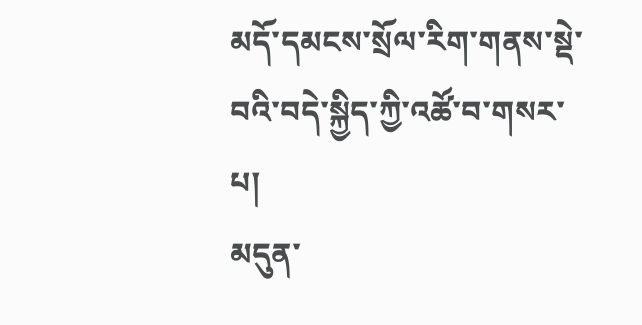མདོ་དམངས་སྲོལ་རིག་གནས་སྡེ་བའི་བདེ་སྐྱིད་ཀྱི་འཚོ་བ་གསར་པ།
མདུན་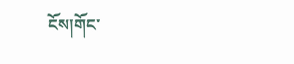ངོས།གོང་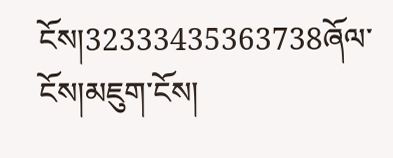ངོས།32333435363738ཞོལ་ངོས།མཇུག་ངོས།